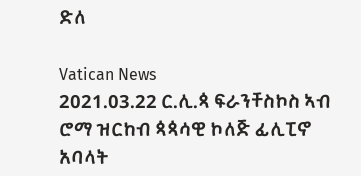ድለ

Vatican News
2021.03.22 ር.ሊ.ጳ ፍራንቸስኮስ ኣብ ሮማ ዝርከብ ጳጳሳዊ ኮለጅ ፊሊፒኖ አባላት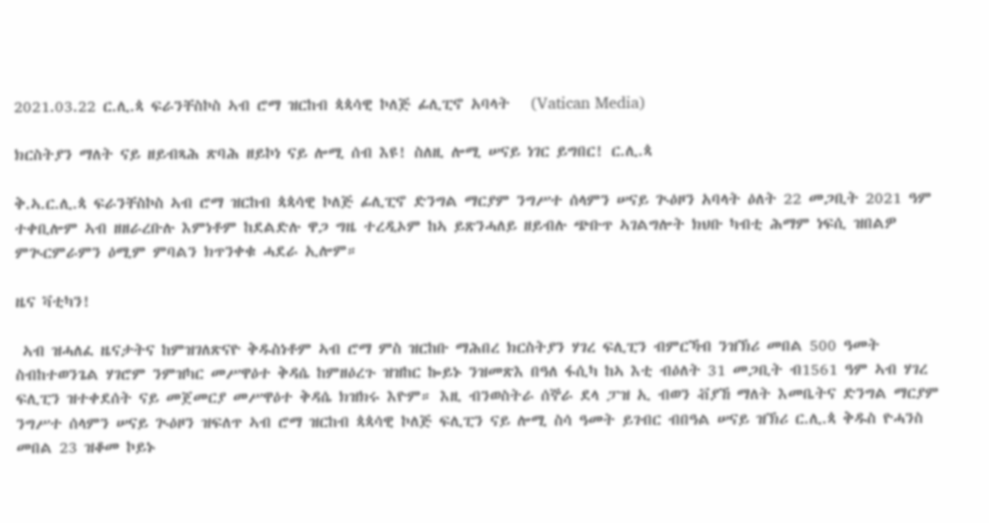2021.03.22 ር.ሊ.ጳ ፍራንቸስኮስ ኣብ ሮማ ዝርከብ ጳጳሳዊ ኮለጅ ፊሊፒኖ አባላት   (Vatican Media)

ክርስትያን ማለት ናይ ዘይብጻሕ ጽባሕ ዘይኮነ ናይ ሎሚ ሰብ እዩ! ስለዚ ሎሚ ሠናይ ነገር ይግበር! ር.ሊ.ጳ

ቅ.ኣ.ር.ሊ.ጳ ፍራንቸስኮስ ኣብ ሮማ ዝርከብ ጳጳሳዊ ኮለጅ ፊሊፒኖ ድንግል ማርያም ንግሥተ ሰላምን ሠናይ ጒዕዞን አባላት ዕለት 22 መጋቢት 2021 ዓም ተቀቢሎም ኣብ ዘዘራረቡሉ እምነቶም ከደልድሉ ዋጋ ግዜ ተረዲኦም ከኣ ይጽንሓለይ ዘይብሉ ጭቡጥ ኣገልግሎት ክህቡ ካብቲ ሕማም ነፍሲ ዝበልዎ ምጒርምራምን ዕሚም ምባልን ክጥንቀቁ ሓደራ ኢሎም።

ዜና ቫቲካን!

 ኣብ ዝሓለፈ ዜናታትና ከምዝገለጽናዮ ቅዱስነቶም ኣብ ሮማ ምስ ዝርከቡ ማሕበረ ክርስትያን ሃገረ ፍሊፒን ብምርኻብ ንዝኽሪ መበል 500 ዓመት ስብከተወንጌል ሃገሮም ንምዝካር መሥዋዕተ ቅዳሴ ከምዘዕረጉ ዝዝከር ኰይኑ ንዝመጽእ በዓለ ፋሲካ ከኣ እቲ ብዕለት 31 መጋቢት ብ1561 ዓም ኣብ ሃገረ ፍሊፒን ዝተቀደሰት ናይ መጀመርያ መሥዋዕተ ቅዳሴ ክዝክሩ እዮም። እዚ ብንወስትራ ሰኞራ ደላ ፓዝ ኢ ብወን ቭያኸ ማለት እመቤትና ድንግል ማርያም ንግሥተ ሰላምን ሠናይ ጒዕዞን ዝፍለጥ ኣብ ሮማ ዝርከብ ጳጳሳዊ ኮለጅ ፍሊፒን ናይ ሎሚ ስሳ ዓመት ይገብር ብበዓል ሠናይ ዝኽሪ ር.ሊ.ጳ ቅዱስ ዮሓንስ መበል 23 ዝቆመ ኮይኑ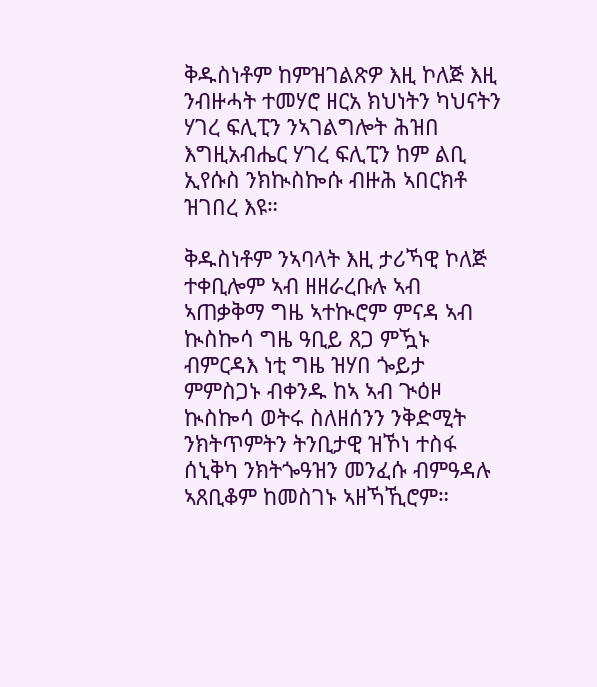ቅዱስነቶም ከምዝገልጽዎ እዚ ኮለጅ እዚ ንብዙሓት ተመሃሮ ዘርአ ክህነትን ካህናትን ሃገረ ፍሊፒን ንኣገልግሎት ሕዝበ እግዚአብሔር ሃገረ ፍሊፒን ከም ልቢ ኢየሱስ ንክኲስኰሱ ብዙሕ ኣበርክቶ ዝገበረ እዩ።

ቅዱስነቶም ንኣባላት እዚ ታሪኻዊ ኮለጅ ተቀቢሎም ኣብ ዘዘራረቡሉ ኣብ ኣጠቃቅማ ግዜ ኣተኲሮም ምናዳ ኣብ ኲስኰሳ ግዜ ዓቢይ ጸጋ ምዃኑ ብምርዳእ ነቲ ግዜ ዝሃበ ጐይታ ምምስጋኑ ብቀንዱ ከኣ ኣብ ጒዕዞ ኲስኰሳ ወትሩ ስለዘሰንን ንቅድሚት ንክትጥምትን ትንቢታዊ ዝኾነ ተስፋ ሰኒቅካ ንክትጐዓዝን መንፈሱ ብምዓዳሉ ኣጸቢቆም ከመስገኑ ኣዘኻኺሮም።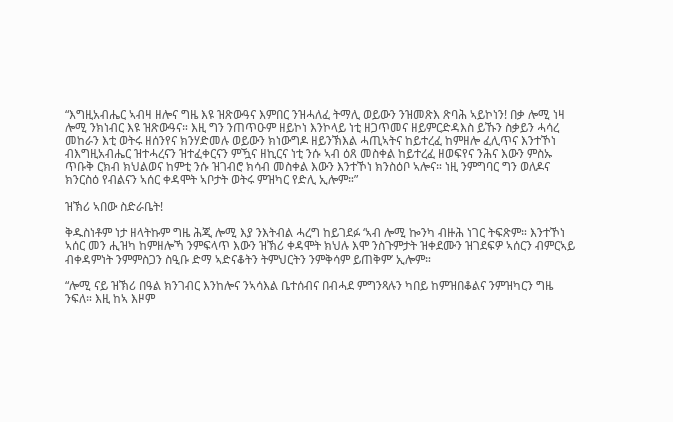“እግዚአብሔር ኣብዛ ዘሎና ግዜ እዩ ዝጽውዓና እምበር ንዝሓለፈ ትማሊ ወይውን ንዝመጽእ ጽባሕ ኣይኮነን! በቃ ሎሚ ነዛ ሎሚ ንክነብር እዩ ዝጽውዓና። እዚ ግን ንጠጥዑም ዘይኮነ እንኮላይ ነቲ ዘጋጥመና ዘይምርድዳእስ ይኹን ስቃይን ሓሳረ መከራን እቲ ወትሩ ዘሰንየና ክንሃድመሉ ወይውን ክነውግዶ ዘይንኽእል ሓጢኣትና ከይተረፈ ከምዘሎ ፈሊጥና እንተኾነ ብእግዚአብሔር ዝተሓረናን ዝተፈቀርናን ምዃና ዘኪርና ነቲ ንሱ ኣብ ዕጸ መስቀል ከይተረፈ ዘወፍየና ንሕና እውን ምስኡ ጥቡቅ ርክብ ክህልወና ከምቲ ንሱ ዝገብሮ ክሳብ መስቀል እውን እንተኾነ ክንስዕቦ ኣሎና። ነዚ ንምግባር ግን ወለዶና ክንርስዕ የብልናን ኣሰር ቀዳሞት ኣቦታት ወትሩ ምዝካር የድሊ ኢሎም።”

ዝኽሪ ኣበው ስድራቤት!

ቅዱስነቶም ነታ ዘላትኩም ግዜ ሕጂ ሎሚ እያ ንእትብል ሓረግ ከይገደፉ ‘ኣብ ሎሚ ኰንካ ብዙሕ ነገር ትፍጽም። እንተኾነ ኣሰር መን ሒዝካ ከምዘሎኻ ንምፍላጥ እውን ዝኽሪ ቀዳሞት ክህሉ እሞ ንስጉምታት ዝቀደሙን ዝገደፍዎ ኣሰርን ብምርኣይ ብቀዳምነት ንምምስጋን ስዒቡ ድማ ኣድናቆትን ትምህርትን ንምቅሳም ይጠቅም’ ኢሎም።

“ሎሚ ናይ ዝኽሪ በዓል ክንገብር እንከሎና ንኣሳእል ቤተሰብና በብሓደ ምግንጻሉን ካበይ ከምዝበቆልና ንምዝካርን ግዜ ንፍለ። እዚ ከኣ እዞም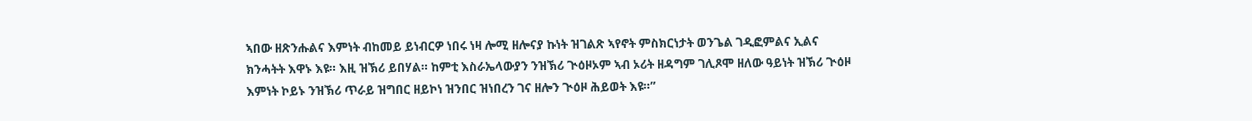ኣበው ዘጽንሑልና እምነት ብከመይ ይነብርዎ ነበሩ ነዛ ሎሚ ዘሎናያ ኩነት ዝገልጽ ኣየኖት ምስክርነታት ወንጌል ገዲፎምልና ኢልና ክንሓትት እዋኑ እዩ። እዚ ዝኽሪ ይበሃል። ከምቲ እስራኤላውያን ንዝኽሪ ጒዕዞኦም ኣብ ኦሪት ዘዳግም ገሊጾሞ ዘለው ዓይነት ዝኽሪ ጒዕዞ እምነት ኮይኑ ንዝኽሪ ጥራይ ዝግበር ዘይኮነ ዝንበር ዝነበረን ገና ዘሎን ጒዕዞ ሕይወት እዩ።”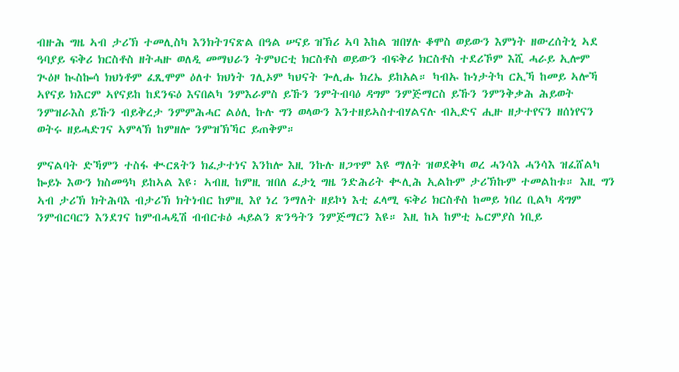ብዙሕ ግዜ ኣብ ታሪኽ ተመሊስካ እንክትገናጽል በዓል ሠናይ ዝኽሪ ኣባ እከል ዝበሃሉ ቆሞስ ወይውን እምነት ዘውረሰትኒ ኣደ ዓባያይ ፍቅሪ ክርስቶስ ዘትሓዙ ወለዲ መማህራን ትምህርቲ ክርስቶስ ወይውን ብፍቅሪ ክርስቶስ ተደሪኾም እሺ ሓራይ ኢሎም ጒዕዞ ኲስኰሳ ክህነቶም ፈጺሞም ዕለተ ክህነት ገሊኦም ካህናት ጐሊሑ ክረኤ ይከአል። ካብኡ ኩነታትካ ርኢኻ ከመይ ኣሎኻ ኣየናይ ክእርም ኣየናይከ ከደንፍዕ እናበልካ ንምእራምስ ይኹን ንምትብባዕ ዳግም ንምጅማርስ ይኹን ንምንቅቃሕ ሕይወት ንምዝራእስ ይኹን ብይቅረታ ንምምሕሓር ልዕሊ ኩሉ ግን ወላውን እንተዘይኣስተብሃልናሉ ብኢድና ሒዙ ዘታተየናን ዘሰነየናን ወትሩ ዘይሓድገና ኣምላኽ ከምዘሎ ንምዝኽኻር ይጠቅም።

ምናልባት ድኻምን ተስፋ ቊርጸትን ክፈታተነና እንከሎ እዚ ንኩሉ ዘጋጥም እዩ ማለት ዝወደቅካ ወረ ሓንሳእ ሓንሳእ ዝፈሸልካ ኰይኑ እውን ክስመዓካ ይከኣል እዩ፡ ኣብዚ ከምዚ ዝበለ ፈታኒ ግዜ ንድሕሪት ቊሊሕ ኢልኩም ታሪኽኩም ተመልከቱ። እዚ ግን ኣብ ታሪኽ ክትሕባእ ብታሪኽ ክትነብር ከምዚ እየ ነረ ንማለት ዘይኮነ እቲ ፈላሚ ፍቅሪ ክርስቶስ ከመይ ነበረ ቢልካ ዳግም ንምብርባርን እንደገና ከምብሓዲሽ ብብርቱዕ ሓይልን ጽንዓትን ንምጅማርን እዩ። እዚ ከኣ ከምቲ ኤርምያስ ነቢይ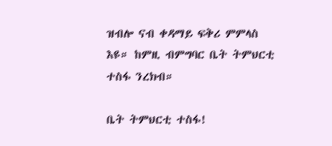ዝብሎ ናብ ቀዳማይ ፍቅሪ ምምላስ እዩ። ከምዚ ብምግባር ቤት ትምህርቲ ተስፋ ንረክብ።

ቤት ትምህርቲ ተስፋ!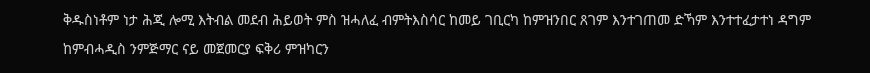ቅዱስነቶም ነታ ሕጂ ሎሚ እትብል መደብ ሕይወት ምስ ዝሓለፈ ብምትእስሳር ከመይ ገቢርካ ከምዝንበር ጸገም እንተገጠመ ድኻም እንተተፈታተነ ዳግም ከምብሓዲስ ንምጅማር ናይ መጀመርያ ፍቅሪ ምዝካርን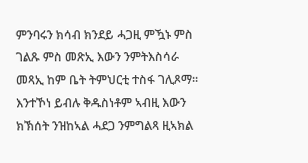ምንባሩን ክሳብ ክንደይ ሓጋዚ ምዃኑ ምስ ገልጹ ምስ መጽኢ እውን ንምትእስሳራ መጻኢ ከም ቤት ትምህርቲ ተስፋ ገሊጾማ። እንተኾነ ይብሉ ቅዱስነቶም ኣብዚ እውን ክኽሰት ንዝከኣል ሓደጋ ንምግልጻ ዚኣክል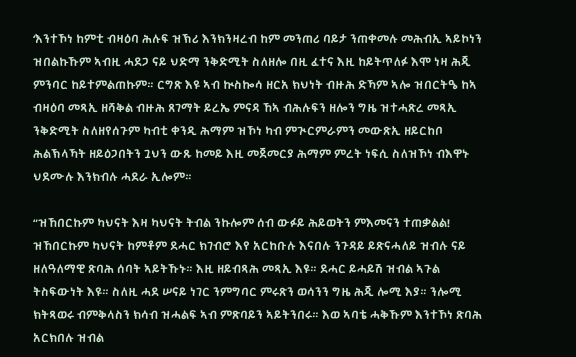‘እንተኾነ ከምቲ ብዛዕባ ሕሉፍ ዝኽሪ እንክንዛረብ ከም መንጠሪ ባይታ ንጠቀመሉ መሕብኢ ኣይኮነን ዝበልኩኹም ኣብዚ ሓደጋ ናይ ህድማ ንቅድሚት ስለዘሎ በዚ ፈተና እዚ ከይትጥለፉ እሞ ነዛ ሕጂ ምንባር ከይተምልጠኩም። ርግጽ እዩ ኣብ ኲስኰሳ ዘርአ ክህነት ብዙሕ ድኻም ኣሎ ዝበርትዔ ከኣ ብዛዕባ መጻኢ ዘሻቅል ብዙሕ ጸገማት ይረኤ ምናዳ ኸኣ ብሕሉፍን ዘሎን ግዜ ዝተሓጽረ መጻኢ ንቅድሚት ስለዘየሰጉም ካብቲ ቀንዲ ሕማም ዝኾነ ካብ ምጒርምራምን መውጽኢ ዘይርከቦ ሕልኽላኻት ዘይዕጋበትን ጓህን ውጹ ከመይ እዚ መጀመርያ ሕማም ምረት ነፍሲ ስለዝኾነ ብእዋኑ ህደሙሉ እንክብሉ ሓደራ ኢሎም።

“ዝኸበርኩም ካህናት እዛ ካህናት ትብል ንኩሎም ሰብ ውፉይ ሕይወትን ምእመናን ተጠቃልል! ዝኸበርኩም ካህናት ከምቶም ደሓር ክገብሮ እየ አርከቡሉ እናበሉ ንጉዳይ ይጽናሓለይ ዝብሉ ናይ ዘለዓለማዊ ጽባሕ ሰባት ኣይትኹኑ። እዚ ዘይብጻሕ መጻኢ እዩ። ደሓር ይሓይሽ ዝብል ኣጉል ትስፍውነት እዩ። ስለዚ ሓደ ሠናይ ነገር ንምግባር ምሩጽን ወሳንን ግዜ ሕጂ ሎሚ እያ። ንሎሚ ክትጻወሩ ብምቅላስን ክሳብ ዝሓልፍ ኣብ ምጽባይን ኣይትንበሩ። እወ ኣባቴ ሓቅኹም እንተኾነ ጽባሕ አርክበሉ ዝብል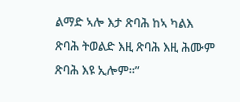ልማድ ኣሎ እታ ጽባሕ ከኣ ካልእ ጽባሕ ትወልድ እዚ ጽባሕ እዚ ሕሙም ጽባሕ እዩ ኢሎም።”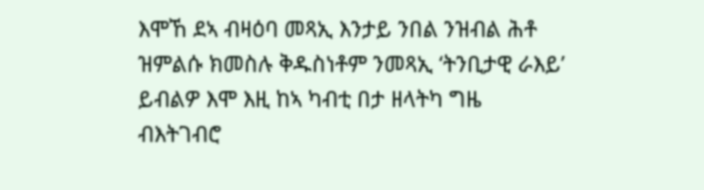እሞኸ ደኣ ብዛዕባ መጻኢ እንታይ ንበል ንዝብል ሕቶ ዝምልሱ ክመስሉ ቅዱስነቶም ንመጻኢ ‘ትንቢታዊ ራእይ’ ይብልዎ እሞ እዚ ከኣ ካብቲ በታ ዘላትካ ግዜ ብእትገብሮ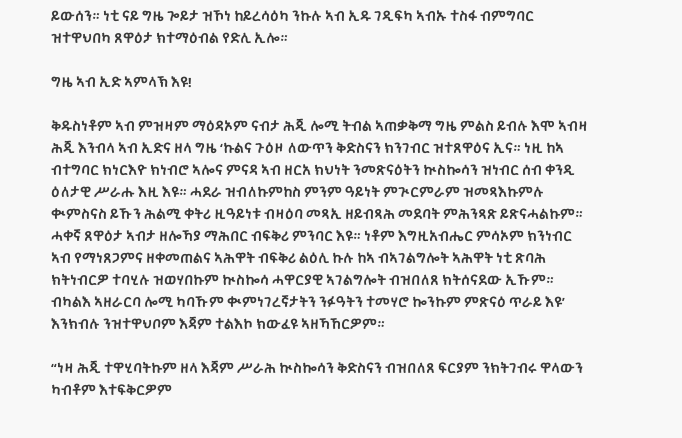ይውሰን። ነቲ ናይ ግዜ ጐይታ ዝኾነ ከይረሳዕካ ንኩሉ ኣብ ኢዱ ገዲፍካ ኣብኡ ተስፋ ብምግባር ዝተዋህበካ ጸዋዕታ ክተማዕብል የድሊ ኢሎ።

ግዜ ኣብ ኢድ ኣምላኽ እዩ!

ቅዱስነቶም ኣብ ምዝዛም ማዕዳኦም ናብታ ሕጂ ሎሚ ትብል ኣጠቃቅማ ግዜ ምልስ ይብሉ እሞ ኣብዛ ሕጂ እንብላ ኣብ ኢድና ዘላ ግዜ ‘ኩልና ጉዕዞ ለውጥን ቅድስናን ክንገብር ዝተጸዋዕና ኢና። ነዚ ከኣ ብተግባር ክነርእዮ ክነብሮ ኣሎና ምናዳ ኣብ ዘርአ ክህነት ንመጽናዕትን ኲስኰሳን ዝነብር ሰብ ቀንዲ ዕለታዊ ሥራሑ እዚ እዩ። ሓደራ ዝብለኩምከስ ምንም ዓይነት ምጒርምራም ዝመጻእኩምሉ ቊምስናስ ይኹን ሕልሚ ቀትሪ ዚዓይነቱ ብዛዕባ መጻኢ ዘይብጻሕ መደባት ምሕንጻጽ ይጽናሓልኩም። ሓቀኛ ጸዋዕታ ኣብታ ዘሎኻያ ማሕበር ብፍቅሪ ምንባር እዩ። ነቶም እግዚአብሔር ምሳኦም ክንነብር ኣብ የማነጸጋምና ዘቀመጠልና ኣሕዋት ብፍቅሪ ልዕሊ ኩሉ ከኣ ብኣገልግሎት ኣሕዋት ነቲ ጽባሕ ክትነብርዎ ተባሂሉ ዝወሃበኩም ኲስኰሳ ሓዋርያዊ ኣገልግሎት ብዝበለጸ ክትሰናደው ኢኹም። ብካልእ ኣዘራርባ ሎሚ ካባኹም ቊምነገረኛታትን ንፉዓትን ተመሃሮ ኰንኩም ምጽናዕ ጥራይ እዩ’ እንክብሉ ንዝተዋህቦም እጃም ተልእኮ ክውፈዩ ኣዘኻኸርዎም።

“ነዛ ሕጂ ተዋሂባትኩም ዘላ እጃም ሥራሕ ኲስኰሳን ቅድስናን ብዝበለጸ ፍርያም ንክትገብሩ ዋላውን ካብቶም እተፍቅርዎም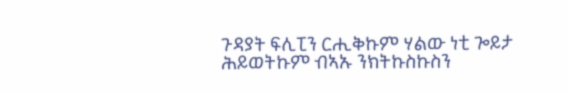ጉዳያት ፍሊፒን ርሒቅኩም ሃልው ነቲ ጐይታ ሕይወትኩም ብኣኡ ንክትኩስኩስን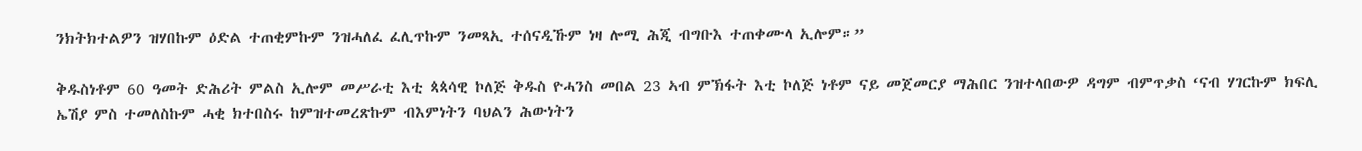ንክትክተልዎን ዝሃበኩም ዕድል ተጠቂምኩም ንዝሓለፈ ፈሊጥኩም ንመጻኢ ተሰናዲኹም ነዛ ሎሚ ሕጂ ብግቡእ ተጠቀሙላ ኢሎም።”

ቅዱስነቶም 60 ዓመት ድሕሪት ምልስ ኢሎም መሥራቲ እቲ ጳጳሳዊ ኮለጅ ቅዱስ ዮሓንስ መበል 23 ኣብ ምኽፋት እቲ ኮለጅ ነቶም ናይ መጀመርያ ማሕበር ንዝተላበውዎ ዳግም ብምጥቃስ ‘ናብ ሃገርኩም ክፍሊ ኤሽያ ምስ ተመለስኩም ሓቂ ክተበስሩ ከምዝተመረጽኩም ብእምነትን ባህልን ሕውነትን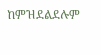ከምዝደልደሉም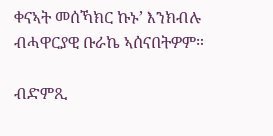ቀናኣት መሰኻክር ኩኑ’ እንክብሉ ብሓዋርያዊ ቡራኬ ኣሰናበትዎም።

ብድምጺ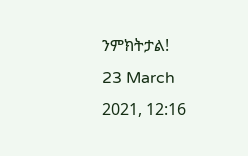ንምክትታል!
23 March 2021, 12:16